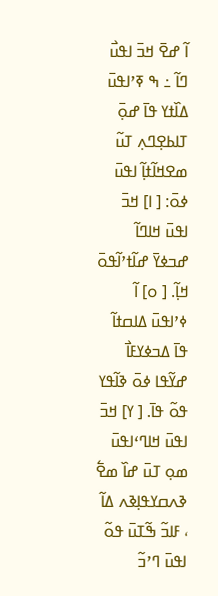ߊ߬ ߝߐ߫ ߞߏ߫ ߊߟߎ߯ ߣߊ߬ ߸ ߒ ߧߴߊߟߎ߫ ߡߊ߰ߙߌ ߟߊ߫ ߝߋ߲߫ ߠߊߕߐ߲ߣߍ߲ ߠߎ߬ ߘߐߞߊ߬ߙߊ߲߬ ߊߟߎ߫ ߦߋ߫: [ ߊ] ߞߏ߫ ߊߟߎ߫ ߞߊߣߊ߬ ߝߏߦߌ߫ ߝߊ߬ߙߴߊ߬ߟߋ߫ ߞߊ߲߬. [ ߋ] ߊ߬ ߦߴߊߟߎ߫ ߡߊߛߙߊ߬ ߟߊ߫ ߡߏߦߌߓߊ߯ ߝߌ߬ߟߊ ߦߋ߫ ߢߊ߬ߟߌ ߟߋ߬ ߟߊ߫. [ ߌ] ߞߏ߫ ߊߟߎ߫ ߞߊߣߵߊߟߎ߫ ߘߋ߲ ߠߎ߫ ߝߊ߰ ߘߐ߱ ߢߍߛߌߟߊ߲ߢߍ ߡߊ߬ ، ߓߊߏ߬ ߒ߬ߠߎ߫ ߟߋ߬ ߊߟߎ߫ ߣߴߏ߬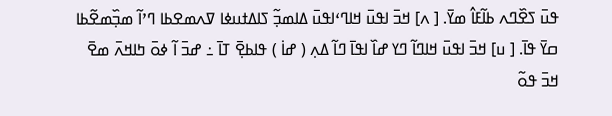ߟߎ߫ ߖߐ߰ߣߍ ߕߊ߬ߓߊ߮ ߘߌ߫. [ ߍ] ߞߏ߫ ߊߟߎ߫ ߞߊߣߵߊߟߎ߫ ߡߊߘߏ߲߬ ߖߊߡߙߎߦߊ ߜߍߘߐߕߊ ߣߴߊ߬ ߘߏ߲߰ߘߐ߬ߕߊ ߛߌ߫ ߟߊ߫. [ ߎ] ߞߏ߫ ߊߟߎ߫ ߞߊߣߊ߬ ߣߌ ߝߊ߰ ߊߟߊ߫ ߣߊ߬ ߡߍ߲ ( ߝߊ߭ ) ߟߊߕߐ߲߫ ߠߊ߫ ߸ ߝߏ߫ ߊ߬ ߦߋ߫ ߤߊߞߍ߫ ߘߐ߫ ߞߏ߫ ߟߋ߬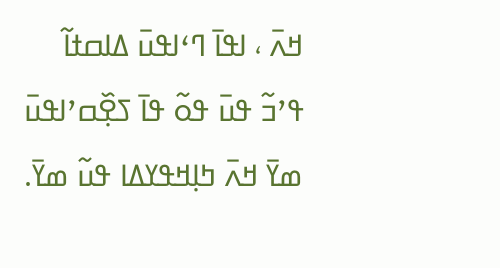ߞߍ߫ ، ߊߟߊ߫ ߣߵߊߟߎ߫ ߡߊߛߙߊ߬ ߟߴߏ߬ ߟߎ߫ ߟߋ߬ ߟߊ߫ ߖߐ߲߰ߛߴߊߟߎ߫ ߘߌ߫ ߞߍ߫ ߤߊ߲ߞߟߌߡߊ ߟߎ߬ ߘߌ߫.